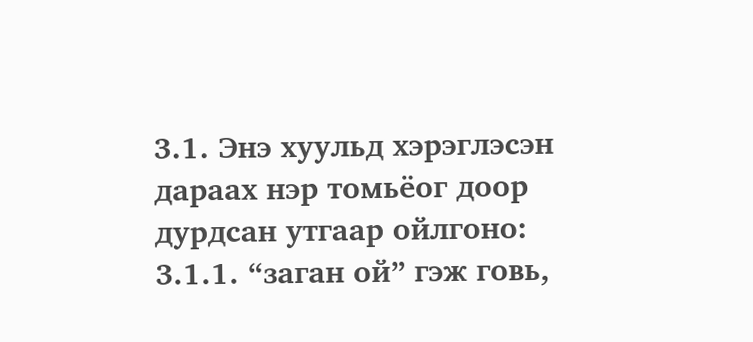3.1. Энэ хуульд хэрэглэсэн дараах нэр томьёог доор дурдсан утгаар ойлгоно:
3.1.1. “заган ой” гэж говь,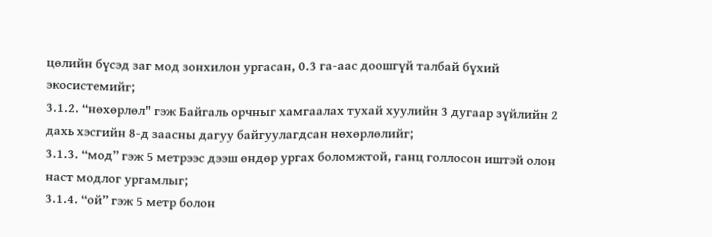цөлийн бүсэд заг мод зонхилон ургасан, 0.3 га-аас доошгүй талбай бүхий экосистемийг;
3.1.2. “нөхөрлөл" гэж Байгаль орчныг хамгаалах тухай хуулийн 3 дугаар зүйлийн 2 дахь хэсгийн 8-д заасны дагуу байгуулагдсан нөхөрлөлийг;
3.1.3. “мод” гэж 5 метрээс дээш өндөр ургах боломжтой, ганц голлосон иштэй олон наст модлог ургамлыг;
3.1.4. “ой” гэж 5 метр болон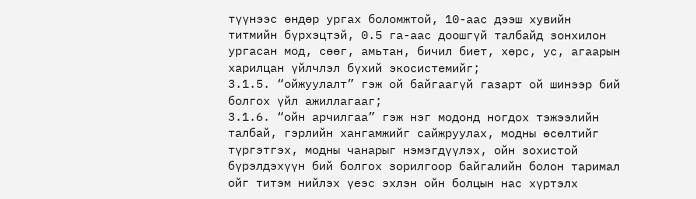түүнээс өндөр ургах боломжтой, 10-аас дээш хувийн титмийн бүрхэцтэй, 0.5 га-аас доошгүй талбайд зонхилон ургасан мод, сөөг, амьтан, бичил биет, хөрс, ус, агаарын харилцан үйлчлэл бүхий экосистемийг;
3.1.5. “ойжуулалт” гэж ой байгаагүй газарт ой шинээр бий болгох үйл ажиллагааг;
3.1.6. “ойн арчилгаа” гэж нэг модонд ногдох тэжээлийн талбай, гэрлийн хангамжийг сайжруулах, модны өсөлтийг түргэтгэх, модны чанарыг нэмэгдүүлэх, ойн зохистой бүрэлдэхүүн бий болгох зорилгоор байгалийн болон таримал ойг титэм нийлэх үеэс эхлэн ойн болцын нас хүртэлх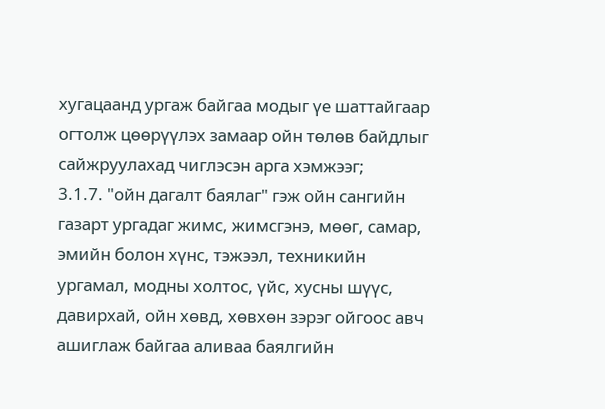хугацаанд ургаж байгаа модыг үе шаттайгаар огтолж цөөрүүлэх замаар ойн төлөв байдлыг сайжруулахад чиглэсэн арга хэмжээг;
3.1.7. "ойн дагалт баялаг" гэж ойн сангийн газарт ургадаг жимс, жимсгэнэ, мөөг, самар, эмийн болон хүнс, тэжээл, техникийн ургамал, модны холтос, үйс, хусны шүүс, давирхай, ойн хөвд, хөвхөн зэрэг ойгоос авч ашиглаж байгаа аливаа баялгийн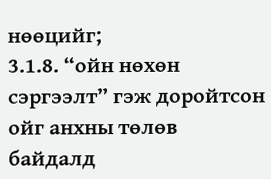нөөцийг;
3.1.8. “ойн нөхөн сэргээлт” гэж доройтсон ойг анхны төлөв байдалд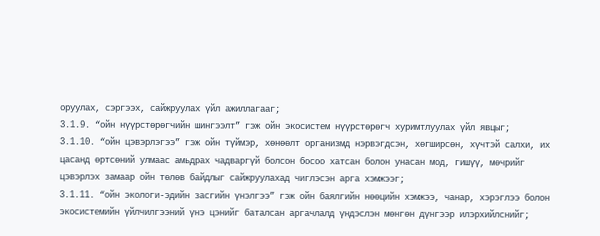оруулах, сэргээх, сайжруулах үйл ажиллагааг;
3.1.9. “ойн нүүрстөрөгчийн шингээлт” гэж ойн экосистем нүүрстөрөгч хуримтлуулах үйл явцыг;
3.1.10. “ойн цэвэрлэгээ” гэж ойн түймэр, хөнөөлт организмд нэрвэгдсэн, хөгширсөн, хүчтэй салхи, их цасанд өртсөний улмаас амьдрах чадваргүй болсон босоо хатсан болон унасан мод, гишүү, мөчрийг цэвэрлэх замаар ойн төлөв байдлыг сайжруулахад чиглэсэн арга хэмжээг;
3.1.11. “ойн экологи-эдийн засгийн үнэлгээ” гэж ойн баялгийн нөөцийн хэмжээ, чанар, хэрэглээ болон экосистемийн үйлчилгээний үнэ цэнийг баталсан аргачлалд үндэслэн мөнгөн дүнгээр илэрхийлснийг;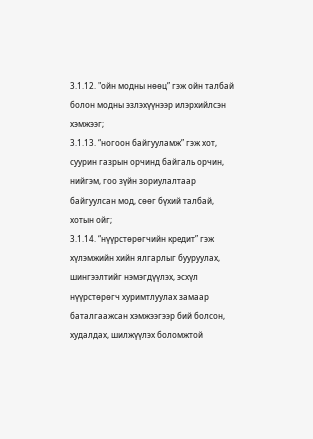3.1.12. "ойн модны нөөц” гэж ойн талбай болон модны эзлэхүүнээр илэрхийлсэн хэмжээг;
3.1.13. “ногоон байгууламж” гэж хот, суурин газрын орчинд байгаль орчин, нийгэм, гоо зүйн зориулалтаар байгуулсан мод, сөөг бүхий талбай, хотын ойг;
3.1.14. “нүүрстөрөгчийн кредит” гэж хүлэмжийн хийн ялгарлыг бууруулах, шингээлтийг нэмэгдүүлэх, эсхүл нүүрстөрөгч хуримтлуулах замаар баталгаажсан хэмжээгээр бий болсон, худалдах, шилжүүлэх боломжтой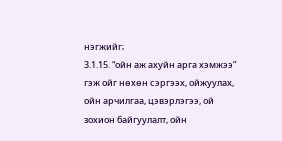нэгжийг;
3.1.15. “ойн аж ахуйн арга хэмжээ” гэж ойг нөхөн сэргээх, ойжуулах, ойн арчилгаа, цэвэрлэгээ, ой зохион байгуулалт, ойн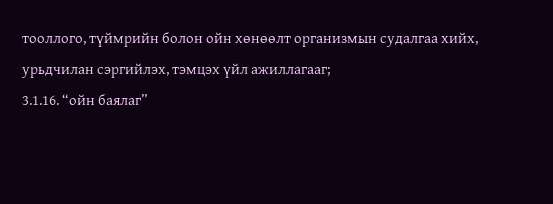тооллого, түймрийн болон ойн хөнөөлт организмын судалгаа хийх, урьдчилан сэргийлэх, тэмцэх үйл ажиллагааг;
3.1.16. “ойн баялаг”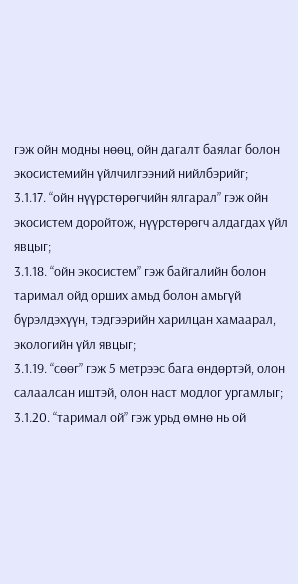гэж ойн модны нөөц, ойн дагалт баялаг болон экосистемийн үйлчилгээний нийлбэрийг;
3.1.17. “ойн нүүрстөрөгчийн ялгарал” гэж ойн экосистем доройтож, нүүрстөрөгч алдагдах үйл явцыг;
3.1.18. “ойн экосистем” гэж байгалийн болон таримал ойд орших амьд болон амьгүй бүрэлдэхүүн, тэдгээрийн харилцан хамаарал, экологийн үйл явцыг;
3.1.19. “сөөг” гэж 5 метрээс бага өндөртэй, олон салаалсан иштэй, олон наст модлог ургамлыг;
3.1.20. “таримал ой” гэж урьд өмнө нь ой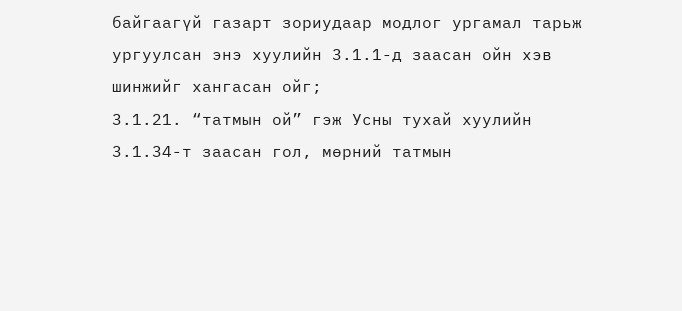байгаагүй газарт зориудаар модлог ургамал тарьж ургуулсан энэ хуулийн 3.1.1-д заасан ойн хэв шинжийг хангасан ойг;
3.1.21. “татмын ой” гэж Усны тухай хуулийн 3.1.34-т заасан гол, мөрний татмын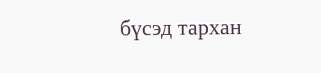бүсэд тархан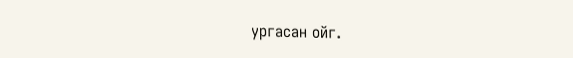ургасан ойг.